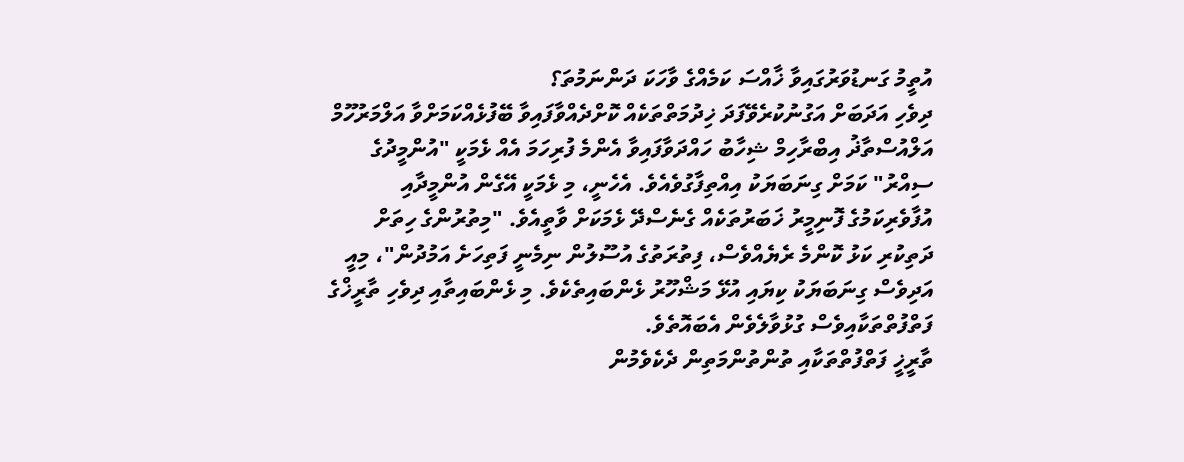އުތީމު ގަނޑުވަރުގައިވާ ޚާއްސަ ކަމެއްގެ ވާހަކަ ދަންނަމުތަ؟
ދިވެހި އަދަބަށް އަގުނުކުރެވޭފަދަ ޚިދުމަތްތަކެއް ކޮށްދެއްވާފައިވާ ބޭފުޅެއްކަމަށްވާ އަލްމަރުހޫމް އަލްއުސްތާޛު އިބްރާހިމް ޝިހާބު ހައްދަވާފައިވާ އެންމެ ފުރިހަމަ އެއް ޅެމަކީ "އުންމީދުގެ ސިއްރު" ކަމަށް ގިނަބަޔަކު އިއްތިފާގުވެއެވެ. އެހެނީ، މި ޅެމަކީ އޭގެން އުންމީދާއި އުފާވެރިކަމުގެ ފޮނިމީރު ޚަބަރުތަކެއް ގެނެސްދޭ ޅެމަކަށް ވާތީއެވެ. "މިތުރުންގެ ހިތަށް ދަތިކުރި ކަޅު ކޮންމެ ރެޔެއްވެސް، ފިތުރަތުގެ އުސޫލުން ނިމެނީ ފަތިހަށެ އަމުދުން"، މިއީ އަދިވެސް ގިނަބަޔަކު ކިޔައި އުޅޭ މަޝްހޫރު ޅެންބައިތެކެވެ. މި ޅެންބައިތާއި ދިވެހި ތާރީޚްގެ ފަތްފުތްތަކާއިވެސް ގުޅުވާލެވެން އެބައޮތެވެ.
ތާރީޚީ ފަތްފުތްތަކާއި ތުންތުންމަތިން ދެކެވެމުން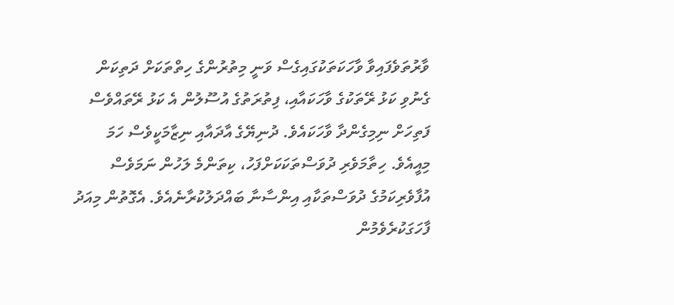ވާރުތަވެފައިވާ ވާހަކަތަކުގައިގެސް ވަނީ މިތުރުންގެ ހިތްތަކަށް ދަތިކަން ގެނުވި ކަޅު ރޭތަކުގެ ވާހަކައާއި، ފިތުރަތުގެ އުސޫލުން އެ ކަޅު ރޭތައްވެސް ފަތިހަށް ނިމިގެންދާ ވާހަކައެވެ. ދުނިޔޭގެ އާދައާއި ނިޒާމަކީވެސް ހަމަ މިއީއެވެ. ހިތާމަވެރި ދުވަސްތަކަކަށްފަހު، ކިތަންމެ ލަހުން ނަމަވެސް އުފާވެރިކަމުގެ ދުވަސްތަކާއި އިންސާނާ ބައްދަލުކުރާނެއެވެ. އެގޮތުން މިއަދު ފާހަގަކުރެވެމުން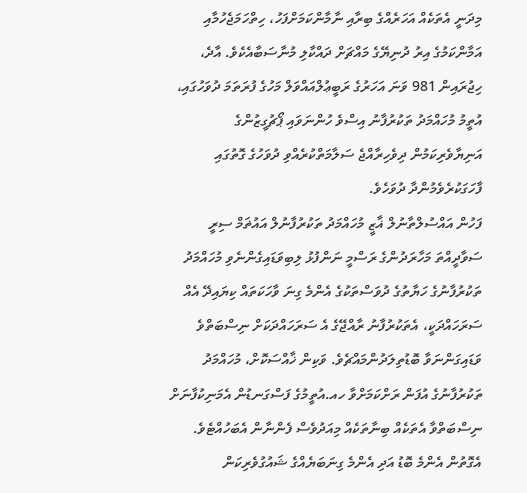މިދަނީ އެތަކެއް އަހަރެއްގެ ބިރާއި ނާމާންކަމަށްފަހު، ހިތްހަމަޖެހުމާއި އަމާންކަމުގެ އިރު ދުނިޔޭގެ މައްޗަށް ދައްކާލި މުނާސަބާއެކެވެ. އާދެ، ހިޖުރައިން 981 ވަނަ އަހަރުގެ ރަބީޢުލްއައްވަލް މަހުގެ ފުރަތަމަ ދުވަހުގައި، އުތީމު މުހައްމަދު ތަކުރުފާނު އިސްވެ ހުންނަވައި ޕޯޗުގީޒުންގެ އަނިޔާވެރިކަމުން ދިވެހިރާއްޖެ ސަލާމަތްކުރެއްވި ދުވަހުގެ ގޮތުގައި ފާހަގަކުރެވެމުންދާ ދުވަހެވެ.
ފަހުން އައްސުލްތާނުލް ޣާޒީ މުހައްމަދު ތަކުރުފާނުލް އައުޡަމް ސިރީ ސަވާދީއްތަ މަހާރަދުންގެ ރަސްމީ ނަންފުޅު ލިބިވަޑައިގެންނެވި މުހައްމަދު ތަކުރުފާނުގެ ހަޔާތުގެ ދުވަސްތަކުގެ އެންމެ ގިނަ ވާހަކަތައް ކިޔައިދޭ އެއް ސަރަހައްދަކީ، އެތަކުރުފާނު ރާއްޖޭގެ އެ ސަރަހައްދަކަށް ނިސްބަތްވެ ވަޑައިގަންނަވާ ބޮޑުތިލަދުންމައްޗެވެ. ވަކިން ޚާއްސަކޮށް، މުހައްމަދު ތަކުރުފާނުގެ އުފަން ރަށްކަމަށްވާ ހއ.އުތީމުގެ ފަސްގަނޑުން އެމަނިކުފާނަށް ނިސްބަތްވާ އެތަކެއް ބިނާތަކެއް މިއަދުވެސް ފެންނާން އެބަހުއްޓެވެ. އެގޮތުން އެންމެ ބޮޑު އަދި އެންމެ ގިނަބަޔެއްގެ ޝައުގުވެރިކަން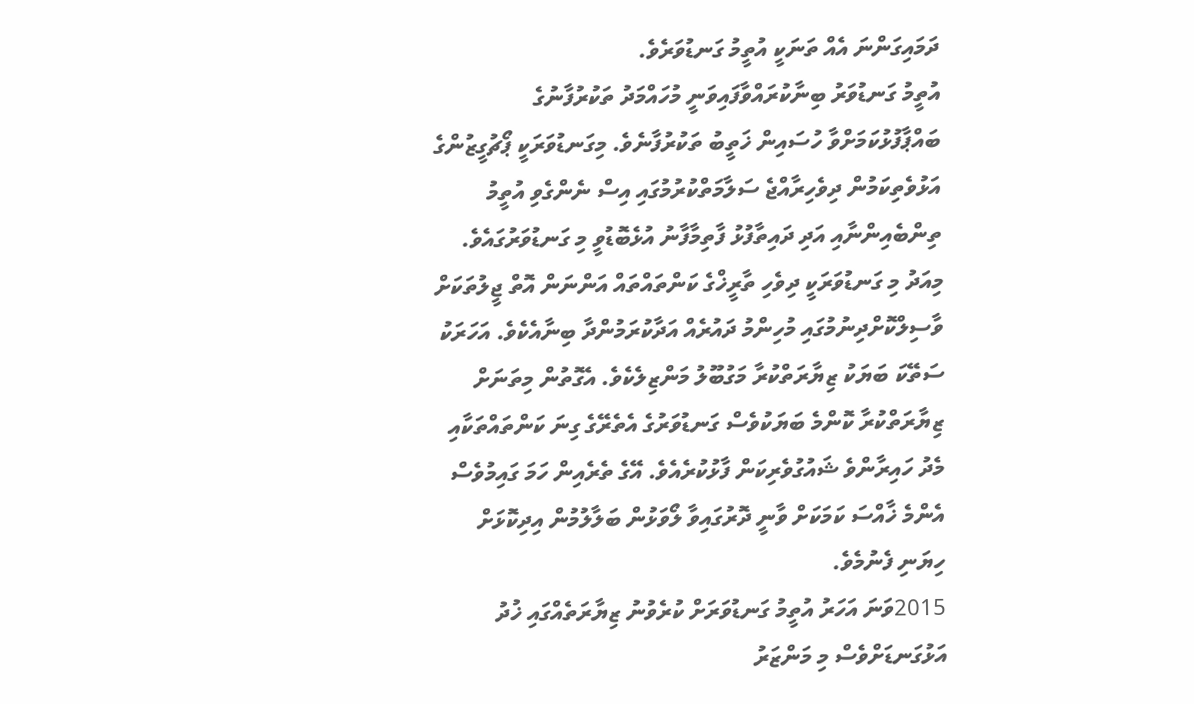ދަމައިގަންނަ އެއް ތަނަކީ އުތީމު ގަނޑުވަރެވެ.
އުތީމު ގަނޑުވަރު ބިނާކުރައްވާފައިވަނީ މުހައްމަދު ތަކުރުފާނުގެ ބައްޕާފުޅުކަމަށްވާ ހުސައިން ޚަތީބު ތަކުރުފާނެވެ. މިގަނޑުވަރަކީ ޕޯޗުގީޒުންގެ އަޅުވެތިކަމުން ދިވެހިރާއްޖެ ސަލާމަތްކުރުމުގައި އިސް ނެންގެވި އުތީމު ތިންބެއިންނާއި އަދި ދައިތާފުޅު ފާތިމާފާނު އުޅެބޮޑުވީ މި ގަނޑުވަރުގައެވެ. މިއަދު މި ގަނޑުވަރަކީ ދިވެހި ތާރީޚްގެ ކަންތައްތައް އަންނަން އޮތް ޖީލުތަކަށް ވާސިލްކޮށްދިނުމުގައި މުހިންމު ދައުރެއް އަދާކުރަމުންދާ ބިނާއެކެވެ. އަހަރަކު ސަތޭކަ ބަޔަކު ޒިޔާރަތްކުރާ މަގުބޫލު މަންޒިލެކެވެ. އެގޮތުން މިތަނަށް ޒިޔާރަތްކުރާ ކޮންމެ ބަޔަކުވެސް ގަނޑުވަރުގެ އެތެރޭގެ ގިނަ ކަންތައްތަކާއި މެދު ހައިރާންވެ ޝައުގުވެރިކަން ފާޅުކުރެއެވެ. އޭގެ ތެރެއިން ހަމަ ގައިމުވެސް އެންމެ ޚާއްސަ ކަމަކަށް ވާނީ ދޮރުގައިވާ ލޯވަޅުން ބަލާލުމުން އިދިކޮޅަށް ހިޔަނި ފެނުމެވެ.
2015ވަނަ އަހަރު އުތީމު ގަނޑުވަރަށް ކުރެވުނު ޒިޔާރަތެއްގައި ޚުދު އަޅުގަނޑަށްވެސް މި މަންޒަރު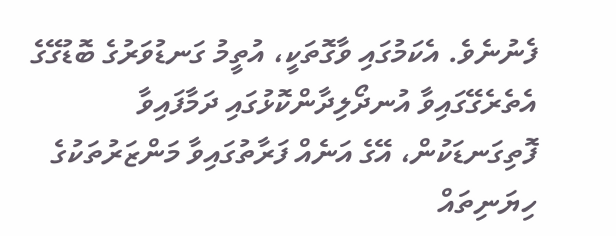ފެނުނެވެ. އެކަމުގައި ވާގޮތަކީ، އުތީމު ގަނޑުވަރުގެ ބޮޑުގޭގެ އެތެރެގޭގައިވާ އުނދޯލިދާންކޮޅުގައި ދަމާފައިވާ ފޮތިގަނޑަކުން، އޭގެ އަނެއް ފަރާތުގައިވާ މަންޒަރުތަކުގެ ހިޔަނިތައް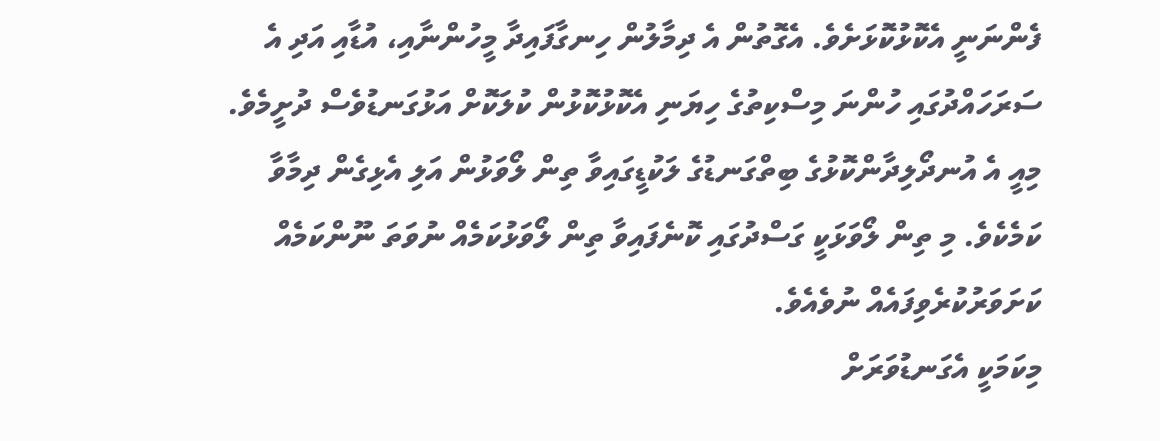ފެންނަނީ އެކޮޅުކޮޅަށެވެ. އެގޮތުން އެ ދިމާލުން ހިނގާފައިދާ މީހުންނާއި، އުޑާއި އަދި އެ ސަރަހައްދުގައި ހުންނަ މިސްކިތުގެ ހިޔަނި އެކޮޅުކޮޅުން ކުލަކޮށް އަޅުގަނޑުވެސް ދުށީމެވެ. މިއީ އެ އުނދޯލިދާންކޮޅުގެ ބިތްގަނޑުގެ ލަކުޑީގައިވާ ތިން ލޯވަޅުން އަލި އެޅިގެން ދިމާވާ ކަމެކެވެ. މި ތިން ލޯވަޅަކީ ގަސްދުގައި ކޮނެފައިވާ ތިން ލޯވަޅުކަމެއް ނުވަތަ ނޫންކަމެއް ކަށަވަރުކުރެވިފައެއް ނުވެއެވެ.
މިކަމަކީ އެގަނޑުވަރަށް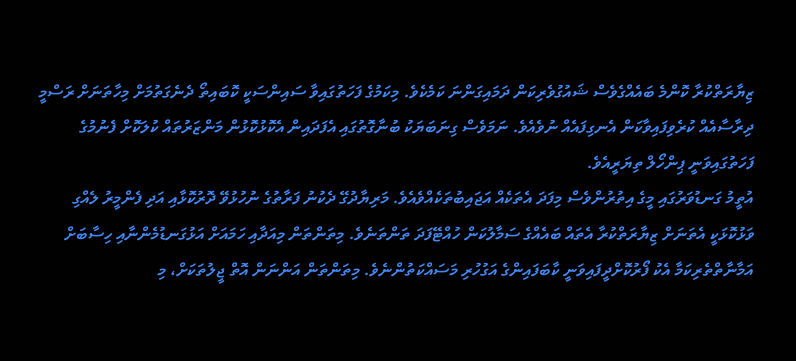ޒިޔާރަތްކުރާ ކޮންމެ ބައެއްގެވެސް ޝައުގުވެރިކަން ދަމައިގަންނަ ކަމެކެވެ. މިކަމުގެ ފަހަތުގައިވާ ސައިންސަކީ ކޮބައިތޯ ދެނެގަތުމަށް މިހާތަނަށް ރަސްމީ ދިރާސާއެއް ކުރެވިފައިވާކަން އެނގިފައެއް ނުވެއެވެ. ނަމަވެސް ގިނަބަޔަކު ބުނާގޮތުގައި އެފަދައިން އެކޮޅުކޮޅުން މަންޒަރުތައް ކުލަކޮށް ފެނުމުގެ ފަހަތުގައިވަނީ ޕިންހޯލް ތިޔަރީއެވެ.
އުތީމު ގަނޑުވަރުގައި މީގެ އިތުރުންވެސް މިފަދަ އެތަކެއް އަޖައިބުތަކެއްވެއެވެ. މަރިޔާދުގޭ ދެކުނު ފަރާތުގެ ނުހުޅުވޭ ދޮރުކޮޅާއި އަދި ފެންމީރު ލެއްގި ވަޅުކޮޅަކީ އެތަނަށް ޒިޔާރަތްކުރާ އެތައް ބައެއްގެ ސަމާލުކަން ހުއްޓޭފަދަ ތަންތަނެވެ. މިތަންތަން މިއަދާއި ހަމައަށް އަޅުގަނޑުމެންނާއި ހިސާބަށް އަމާނާތްތެރިކަމާ އެކު ފޯރުކޮށްދީފައިވަނީ ކާބަފައިންގެ އަގުހުރި މަސައްކަތުންނެވެ. މިތަންތަން އަންނަން އޮތް ޖީލުތަކަށް، މި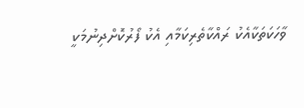ވާހަކަތަކާއެކު ރައްކާތެރިކަމާއި އެކު ފޯރުކޮށްދިނުމަކީ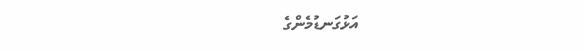އަޅުގަނޑުމެންގެ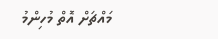މައްޗަށް އޮތް މުހިންމު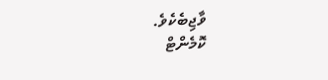ވާޖިބެކެވެ.
ކޮމެންޓް